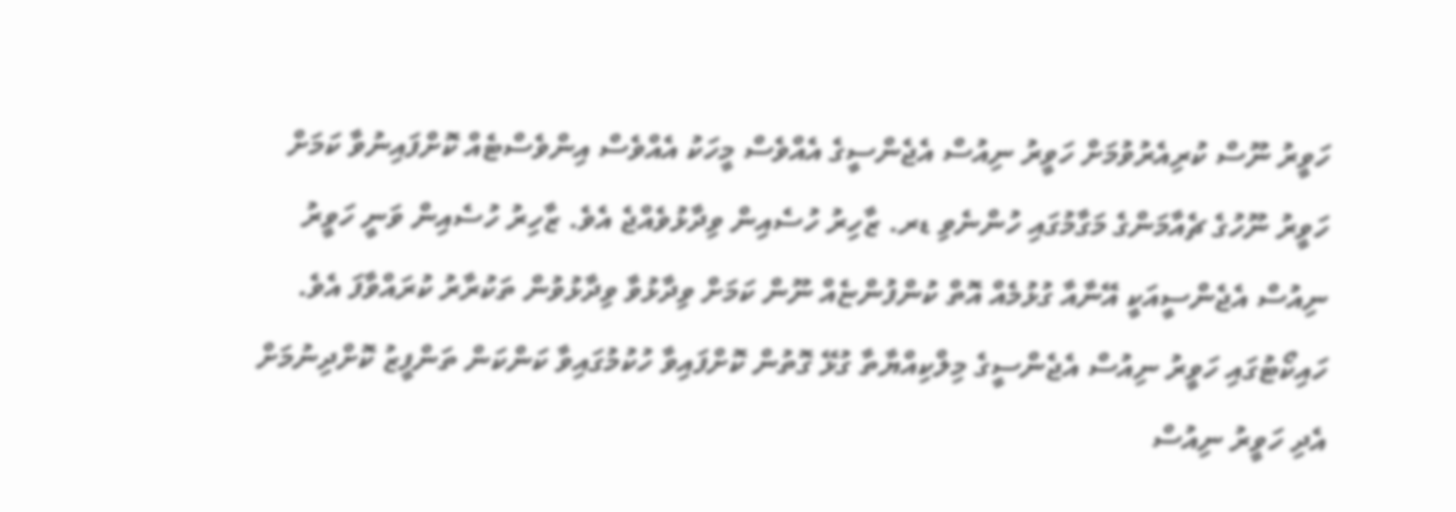ހަވީރު ނޫސް ކުރިއެރުވުމަށް ހަވީރު ނިއުސް އެޖެންސީގެ އެއްވެސް މީހަކު އެއްވެސް އިންވެސްޓެއް ކޮށްފައިނުވާ ކަމަށް ހަވީރު ނޫހުގެ ޗެއާމަންގެ މަގާމުގައި ހުންނެވި ޑރ. ޒާހިރު ހުސެއިން ވިދާޅުވެއްޖެ އެވެ. ޒާހިރު ހުސެއިން ވަނީ ހަވީރު ނިއުސް އެޖެންސީއަކީ އޭނާއާ ގުޅުމެއް އޮތް ކުންފުންޏެއް ނޫން ކަމަށް ވިދާޅުވާ ވިދާޅުވުން ތަކުރާރު ކުރައްވާފަ އެވެ.
ހައިކޯޓުގައި ހަވީރު ނިއުސް އެޖެންސީގެ މިލްކިއްޔާތާ ގުޅޭ ގޮތުން ކޮށްފައިވާ ހުކުމުގައިވާ ކަންކަން ތަންފީޒު ކޮށްދިނުމަށް އެދި ހަވީރު ނިއުސް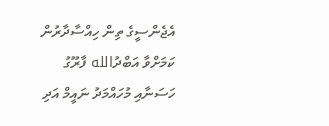އެޖެންސީގެ ތިން ހިއްސާދާރުން ކަމަށްވާ އަބްދުالله ފާރޫގު ހަސަނާއި މުހައްމަދު ނައީމް އަދި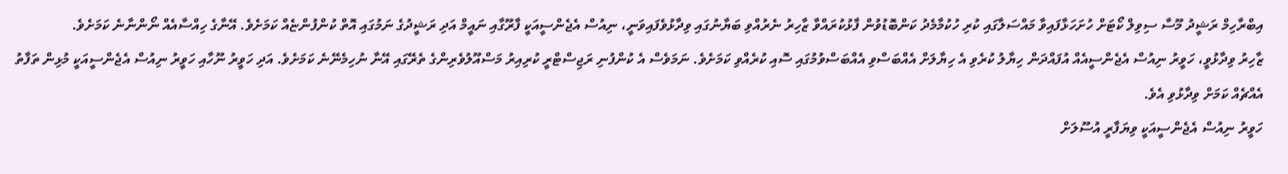އިބްރާހިމް ރަޝީދު މޫސާ ސިވިލް ކޯޓަށް ހުށަހަޅާފައިވާ މައްސަލާގައި ކުރި ހުކުމާމެދު ކަންބޮޑުވުން ފާޅުކުރައްވާ ޒާހިރު ނެރުއްވި ބަޔާނުގައި ވިދާޅުވެފައިވަނީ، ނިއުސް އެޖެންސީއަކީ ފާރޫގާއި ނައީމް އަދި ރަޝީދުގެ ނަމުގައި އޮތް ކުންފުންޏެއް ކަމަށެވެ. އޭނާގެ ހިއްސާއެއް ނޯންނާނެ ކަމަށެވެ.
ޒާހިރު ވިދާޅުވީ، ހަވީރު ނިއުސް އެޖެންސީއެއް އުފައްދަން ހިޔާލު ކުރެވި އެ ހިޔާލަށް އެއްބަސްވި އެއްބަސްވުމުގައި ސޮއި ކުރެއްވި ކަމަށެވެ. ނަމަވެސް އެ ކުންފުނި ރަޖިސްޓްރީ ކުރިއިރު މަސްއޫލުވެރިންގެ ތެރޭގައި އޭނާ ނުހިމެނޭނެ ކަމަށެވެ. އަދި ހަވީރު ނޫހާއި ހަވީރު ނިއުސް އެޖެންސީއަކީ މުޅިން ތަފާތު އެއްޗެއް ކަމަށް ވިދާޅުވި އެވެ.
ހަވީރު ނިއުސް އެޖެންސީއަކީ ވިޔަފާރީ އުސޫލަށް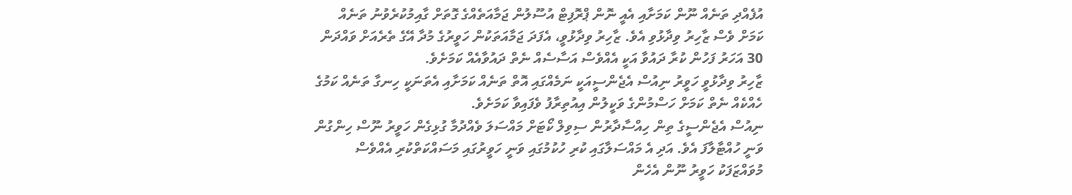އުފެއްދި ތަނެއް ނޫން ކަމަށާއި އެއީ ނޮން ޕްރޮފިޓް އުސޫލުން ޖަމާއަތެއްގެ ގޮތަށް ގާއިމުކުރެވުނު ތަނެއް ކަމަށް ވެސް ޒާހިރު ވިދާޅުވި އެވެ. ޒާހިރު ވިދާޅުވީ، އެފަދަ ޖަމާއަތަކުން ހަވީރުގެ މުދާ އޭގެ ތެރެއަށް ވައްދަން 30 އަހަރު ފަހުން ކުރާ ދައުވާ އަކީ އެއްވެސް އަސާސެއް ނެތް ދައުވާއެއް ކަމަށެވެ.
ޒާހިރު ވިދާޅުވީ ހަވީރު ނިއުސް އެޖެންސީއަކީ ނަމެއްގައި އޮތް ތަނެއް ކަމަށާއި އެތަނަކީ ހިނގާ ތަނެއް ކަމުގެ ހެއްކެއް ނެތް ކަމަށް ހަސްމުންގެ ވަކީލުން އިއުތިރާފު ވެފައިވާ ކަމަށެވެ.
ނިއުސް އެޖެންސީގެ ތިން ހިއްސާދާރުން ސިވިލް ކޯޓަށް މައްސަލަ ވެއްދުމާ ގުޅިގެން ހަވީރު ނޫސް ހިންގުން ވަނީ ހުއްޓާލާފަ އެވެ. އަދި އެ މައްސަލާގައި ކުރި ހުކުމުގައި ވަނީ ހަވީރުގައި މަސައްކަތްކުރި އެއްވެސް މުވައްޒަފަކު ހަވީރު ނޫން އެހެން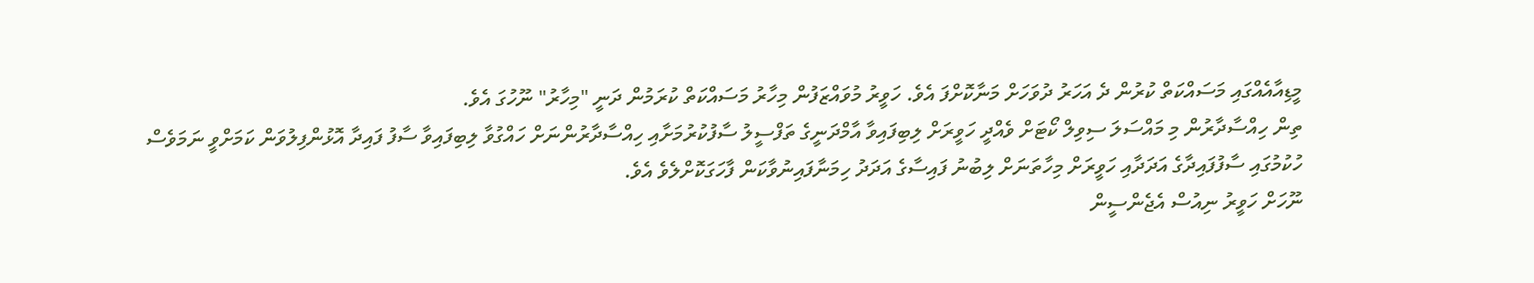މީޑިއާއެއްގައި މަސައްކަތް ކުރުން ދެ އަހަރު ދުވަހަށް މަނާކޮށްފަ އެވެ. ހަވީރު މުވައްޒަފުން މިހާރު މަސައްކަތް ކުރަމުން ދަނީ "މިހާރު" ނޫހުގަ އެވެ.
ތިން ހިއްސާދާރުން މި މައްސަލަ ސިވިލް ކޯޓަށް ވެއްދީ ހަވީރަށް ލިބިފައިވާ އާމްދަނީގެ ތަފްސީލު ސާފުކުރުމަށާއި ހިއްސާދާރުންނަށް ހައްގުވާ ލިބިފައިވާ ސާފު ފައިދާ އޮޅުންފިލުވަން ކަމަށްވީ ނަމަވެސް ހުކުމުގައި ސާފުފައިދާގެ އަދަދާއި ހަވީރަށް މިހާތަނަށް ލިބުނު ފައިސާގެ އަދަދު ހިމަނާފައިނުވާކަން ފާހަގަކޮށްލެވެ އެވެ.
ނޫހަށް ހަވީރު ނިއުސް އެޖެންސީން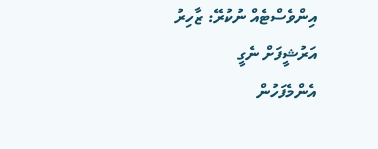އިންވެސްޓެއް ނުކުރޭ: ޒާހިރު
އަރުޝީފަށް ނެގީ
އެންމެފަހުން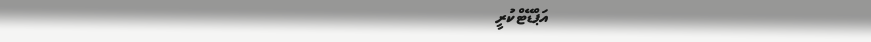އަޕްޑޭޓްކުރީ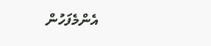އެންމެފަހުން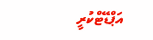އަޕްޑޭޓްކުރީ